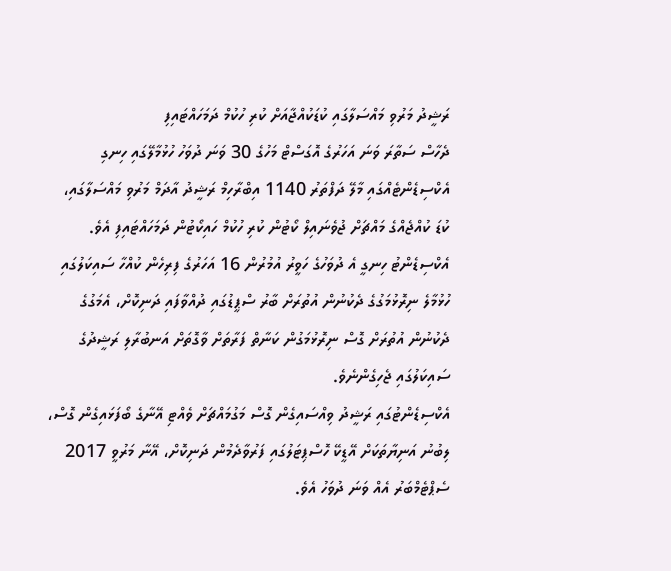ރަޝީދު މަރުވި މައްސަލާގައި ކުޑަކުއްޖާއަށް ކުރި ހުކުމް ދަމަހައްޓައިފި
ދެހާސް ސަތާރަ ވަނަ އަހަރުގެ އޮގަސްޓް މަހުގެ 30 ވަނަ ދުވަހު ހުޅުމާލޭގައި ހިނގި އެކްސިޑެންޓެއްގައި މާލޭ ދަފްތަރު 1140 އިބްރާހިމް ރަޝީދު އާދަމް މަރުވި މައްސަލާގައި، ކުޑަ ކުއްޖެއްގެ މައްޗަށް ޖުވެނައިލް ކޯޓުން ކުރި ހުކުމް ހައިކޯޓުން ދަމަހައްޓައިފި އެވެ.
އެކްސިޑެންޓު ހިނގީ އެ ދުވަހުގެ ހަވީރު އުމުރުން 16 އަހަރުގެ ފިރިހެން ކުއްހާ ސައިކަލުގައި ހުޅުމާލެ ނިރޮޅުމަގުގެ ދެކުނުން އުތުރަށް ބާރު ސްޕީޑުގައި ދުއްވާފައި ދަނިކޮށް، އެމަގުގެ ދެކުނުން އުތުރަށް ގޮސް ނިރޮޅުމަގުން ކަނާތް ފަރާތަށް ވާގޮތަށް އަނބުރާލި ރަޝީދުގެ ސައިކަލުގައި ޖެހިގެންނެވެ.
އެކްސިޑެންޓުގައި ރަޝީދު ވިއްސައިގެން ގޮސް މަގުމައްޗަށް ވެއްޓި އޭނާގެ ބޯފަޅައިގެން ގޮސް، ލިބުނު އަނިޔާތަކަށް އޭޑީކޭ ހޮސްޕިޓަލުގައި ފަރުވާދެމުން ދަނިކޮށް، އޭނާ މަރުވީ 2017 ސެޕްޓެމްބަރު އެއް ވަނަ ދުވަހު އެވެ.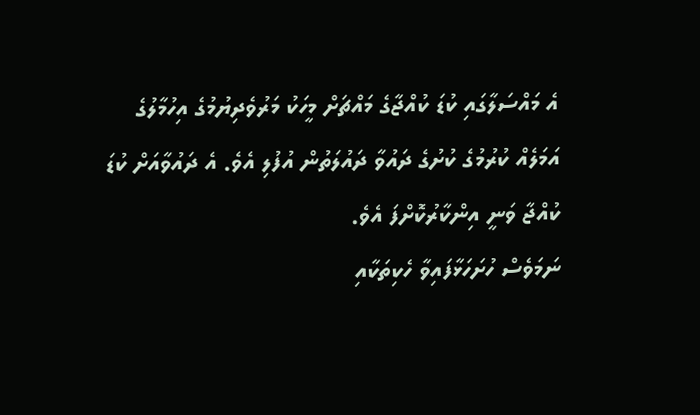އެ މައްސަލާގައި ކުޑަ ކުއްޖާގެ މައްޗަށް މީހަކު މަރުވެދިޔުމުގެ އިހުމާލުގެ އަމަލެއް ކުރުމުގެ ކުށުގެ ދައުވާ ދައުލަތުން އުފުލި އެވެ. އެ ދައުވާއަށް ކުޑަ ކުއްޖާ ވަނީ އިންކާރުކޮށްފަ އެވެ.
ނަމަވެސް ހުށަހަޅާފައިވާ ހެކިތަކާއި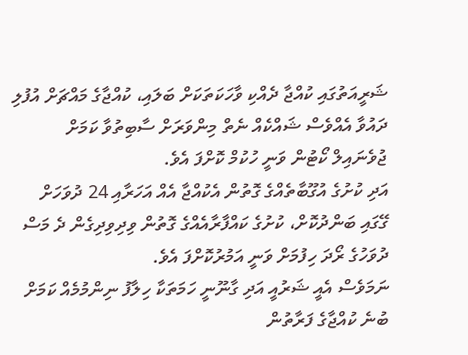ޝަރީއަތުގައި ކުއްޖާ ދެއްކި ވާހަކަތަކަށް ބަލައި، ކުއްޖާގެ މައްޗަށް އުފުލި ދައުވާ އެއްވެސް ޝައްކެއް ނެތް މިންވަރަށް ސާބިތުވާ ކަމަށް ޖުވެނައިލް ކޯޓުން ވަނީ ހުކުމް ކޮށްފަ އެވެ.
އަދި ކުށުގެ އުގޫބާތެއްގެ ގޮތުން އެކުއްޖާ އެއް އަހަރާއި 24 ދުވަހަށް ގޭގައި ބަންދުކޮށް، ކުށުގެ ކައްފާރާއެއްގެ ގޮތުން ވިދިވިދިގެން ދެ މަސް ދުވަހުގެ ރޯދަ ހިފުމަށް ވަނީ އަމުރުކޮށްފަ އެވެ.
ނަމަވެސް އެއީ ޝަރުއީ އަދި ގާނޫނީ ހަމަތަކާ ހިލާފު ނިންމުމެއް ކަމަށް ބުނެ ކުއްޖާގެ ފަރާތުން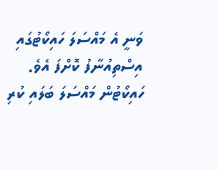ވަނީ އެ މައްސަލަ ހައިކޯޓުގައި އިސްތިއުނާފު ކޮށްފަ އެވެ.
ހައިކޯޓުން މައްސަލަ ބަލައި ކުރި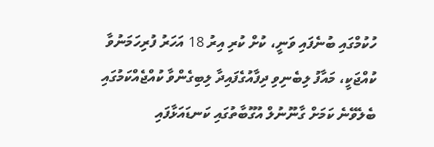ހުކުމްގައި ބުނެފައި ވަނީ، ކުށް ކުރި އިރު 18 އަހަރު ފުރިހަމަނުވާ ކުއްޖަކީ، މައާފު ލިބެނިވި ދިފާއުގެފައިދާ ލިބިގެންވާ ކުއްޖެއްކަމުގައި ބެލެވޭނެ ކަމަށް ގާނޫނުލް އުގޫބާތުގައި ކަނޑައަޅާފައި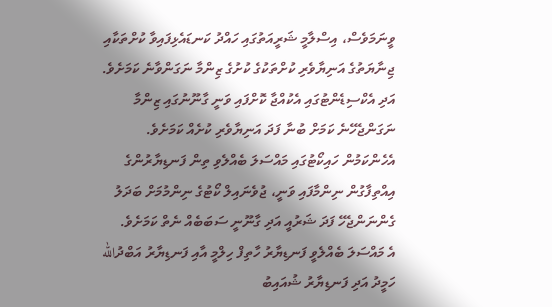ވީނަމަވެސް، އިސްލާމީ ޝަރީއަތުގައި ހައްދު ކަނޑައެޅިފައިވާ ކުށްތަކާއި ޖިނާޔަތުގެ އަނިޔާވެރި ކުށްތަކުގެ ކުށުގެ ޒިންމާ ނަގަންވާނެ ކަމަށެވެ.
އަދި އެކްސިޑެންޓުގައި އެކުއްޖާ ކޮށްފައި ވަނީ ގާނޫނުގައި ޒިންމާ ނަގަންޖެހޭނެ ކަމަށް ބުނާ ފަދަ އަނިޔާވެރި ކުށެއް ކަމަށެވެ.
އެހެންކަމުން ހައިކޯޓުގައި މައްސަލަ ބެއްލެވި ތިން ފަނޑިޔާރުންގެ އިއްތިފާގުން ނިންމާފައި ވަނީ، ޖުވެނައިލް ކޯޓުގެ ނިންމުމަށް ބަދަލު ގެންނަންޖެހޭ ފަދަ ޝަރުއީ އަދި ގާނޫނީ ސަބަބެއް ނެތް ކަމަށެވެ.
އެ މައްސަލަ ބެއްލެވީ ފަނޑިޔާރު ހާތިފް ހިލްމީ އާއި ފަނޑިޔާރު އަބްދުالله ހަމީދު އަދި ފަނޑިޔާރު ޝުއައިބު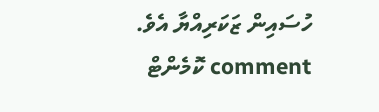ހުސައިން ޒަކަރިއްޔާ އެވެ.
comment ކޮމެންޓް